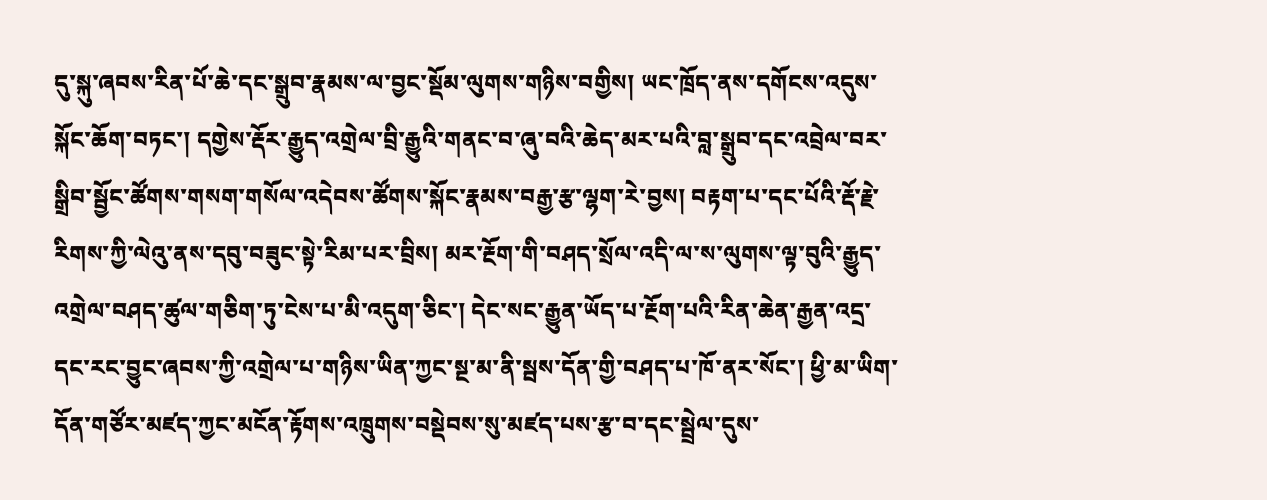དུ་སྐུ་ཞབས་རིན་པོ་ཆེ་དང་སྒྲུབ་རྣམས་ལ་བྱང་སྡོམ་ལུགས་གཉིས་བགྱིས། ཡང་ཁྲོད་ནས་དགོངས་འདུས་སྐོང་ཆོག་བཏང་། དགྱེས་རྡོར་རྒྱུད་འགྲེལ་བྲི་རྒྱུའི་གནང་བ་ཞུ་བའི་ཆེད་མར་པའི་བླ་སྒྲུབ་དང་འབྲེལ་བར་སྒྲིབ་སྦྱོང་ཚོགས་གསག་གསོལ་འདེབས་ཚོགས་སྐོང་རྣམས་བརྒྱ་རྩ་ལྷག་རེ་བྱས། བརྟག་པ་དང་པོའི་རྡོ་རྗེ་རིགས་ཀྱི་ལེའུ་ནས་དབུ་བཟུང་སྟེ་རིམ་པར་བྲིས། མར་རྔོག་གི་བཤད་སྲོལ་འདི་ལ་ས་ལུགས་ལྟ་བུའི་རྒྱུད་འགྲེལ་བཤད་ཚུལ་གཅིག་ཏུ་ངེས་པ་མི་འདུག་ཅིང་། དེང་སང་རྒྱུན་ཡོད་པ་རྔོག་པའི་རིན་ཆེན་རྒྱན་འདྲ་དང་རང་བྱུང་ཞབས་ཀྱི་འགྲེལ་པ་གཉིས་ཡིན་ཀྱང་སྔ་མ་ནི་སྦས་དོན་གྱི་བཤད་པ་ཁོ་ནར་སོང་། ཕྱི་མ་ཡིག་དོན་གཙོར་མཛད་ཀྱང་མངོན་རྟོགས་འཁྲུགས་བསྡེབས་སུ་མཛད་པས་རྩ་བ་དང་སྦྲེལ་དུས་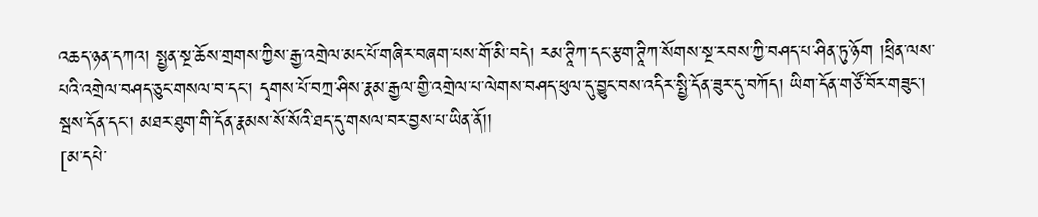འཆད་ཉན་དཀའ། སྤྱན་སྔ་ཆོས་གྲགས་ཀྱིས་རྒྱ་འགྲེལ་མང་པོ་གཞིར་བཞག་པས་གོ་མི་བདེ། རམ་ཊཱིཀ་དང་རྩག་ཊཱིཀ་སོགས་སྔ་རབས་ཀྱི་བཤད་པ་ཤིན་ཏུ་ཉོག །ཕྲིན་ལས་པའི་འགྲེལ་བཤད་ཅུང་གསལ་བ་དང་། དྭགས་པོ་བཀྲ་ཤིས་རྣམ་རྒྱལ་གྱི་འགྲེལ་པ་ལེགས་བཤད་ཕུལ་དུ་བྱུང་བས་འདིར་སྤྱི་དོན་ཟུར་དུ་བཀོད། ཡིག་དོན་གཙོ་བོར་གཟུང་། སྦས་དོན་དང་། མཐར་ཐུག་གི་དོན་རྣམས་སོ་སོའི་ཐད་དུ་གསལ་བར་བྱས་པ་ཡིན་ནོ།།
[མ་དཔེ་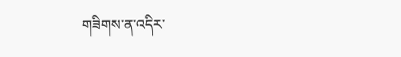གཟིགས་ན་འདིར་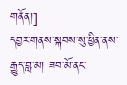གནོན།]
དབྱར་གནས་སྐབས་སུ་ཕྱིན་ནས་རྒྱུད་བླ་མ། ཟབ་མོ་ནང་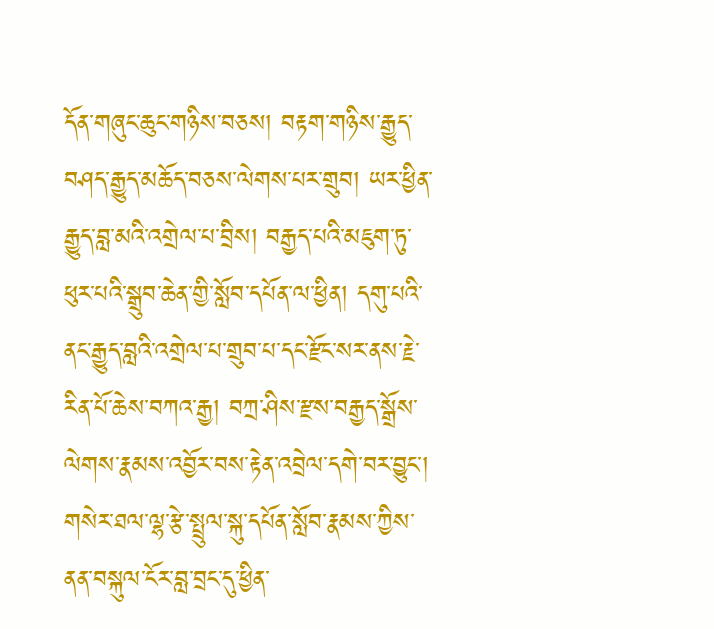དོན་གཞུང་ཆུང་གཉིས་བཅས། བརྟག་གཉིས་རྒྱུད་བཤད་རྒྱུད་མཆོད་བཅས་ལེགས་པར་གྲུབ། ཡར་ཕྱིན་རྒྱུད་བླ་མའི་འགྲེལ་པ་བྲིས། བརྒྱད་པའི་མཇུག་ཏུ་ཕུར་པའི་སྒྲུབ་ཆེན་གྱི་སློབ་དཔོན་ལ་ཕྱིན། དགུ་པའི་ནང་རྒྱུད་བླའི་འགྲེལ་པ་གྲུབ་པ་དང་རྫོང་སར་ནས་རྗེ་རིན་པོ་ཆེས་བཀའ་རྒྱ། བཀྲ་ཤིས་རྫས་བརྒྱད་སྒྲོས་ལེགས་རྣམས་འབྱོར་བས་རྟེན་འབྲེལ་དགེ་བར་བྱུང་། གསེར་ཐལ་ལྷ་རྩེ་སྤྲུལ་སྐུ་དཔོན་སློབ་རྣམས་ཀྱིས་ནན་བསྐུལ་ངོར་བླ་བྲང་དུ་ཕྱིན་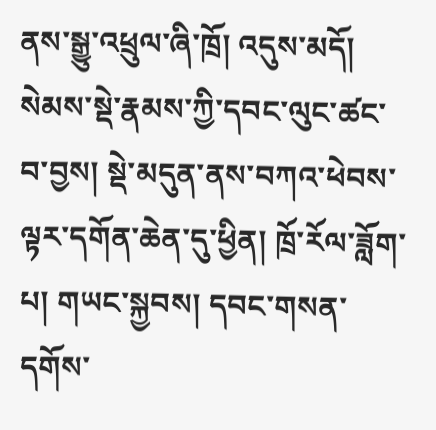ནས་སྒྱུ་འཕྲུལ་ཞི་ཁྲོ། འདུས་མདོ། སེམས་སྡེ་རྣམས་ཀྱི་དབང་ལུང་ཚང་བ་བྱས། སྡེ་མདུན་ནས་བཀའ་ཕེབས་ལྟར་དགོན་ཆེན་དུ་ཕྱིན། ཁྲོ་རོལ་ཟློག་པ། གཡང་སྐྱབས། དབང་གསན་དགོས་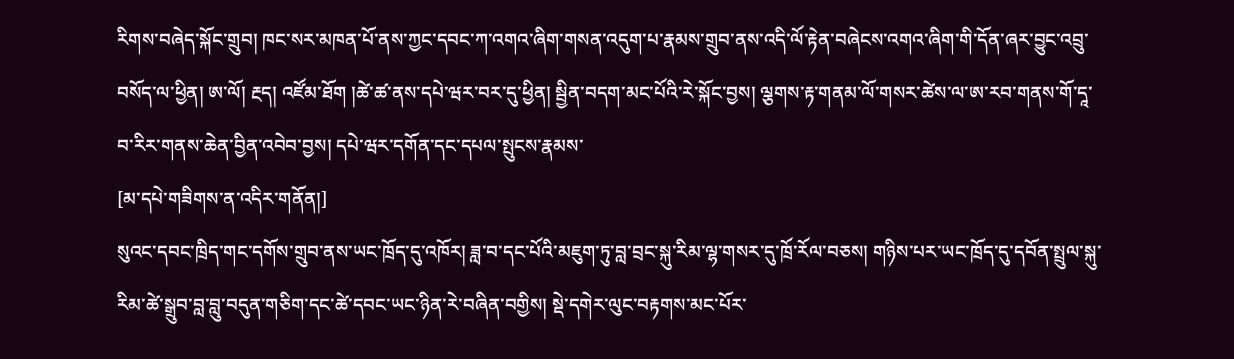རིགས་བཞེད་སྐོང་གྲུབ། ཁང་སར་མཁན་པོ་ནས་ཀྱང་དབང་ཀ་འགའ་ཞིག་གསན་འདུག་པ་རྣམས་གྲུབ་ནས་འདི་ལོ་རྟེན་བཞེངས་འགའ་ཞིག་གི་དོན་ཞར་བྱུང་འབྲུ་བསོད་ལ་ཕྱིན། ཨ་ལོ། རྔད། འཛོམ་ཐོག །ཚེ་ཚ་ནས་དཔེ་ཝར་བར་དུ་ཕྱིན། སྦྱིན་བདག་མང་པོའི་རེ་སྐོང་བྱས། ལྕགས་རྟ་གནམ་ལོ་གསར་ཚེས་ལ་ཨ་རབ་གནས་གོ་དཱ་བ་རིར་གནས་ཆེན་བྱིན་འབེབ་བྱས། དཔེ་ཝར་དགོན་དང་དཔལ་སྤུངས་རྣམས་
[མ་དཔེ་གཟིགས་ན་འདིར་གནོན།]
སུའང་དབང་ཁྲིད་གང་དགོས་གྲུབ་ནས་ཡང་ཁྲོད་དུ་འཁོར། ཟླ་བ་དང་པོའི་མཇུག་ཏུ་བླ་བྲང་སྐུ་རིམ་ལྷ་གསར་དུ་ཁྲོ་རོལ་བཅས། གཉིས་པར་ཡང་ཁྲོད་དུ་དབོན་སྤྲུལ་སྐུ་རིམ་ཚེ་སྒྲུབ་བླ་བླུ་བདུན་གཅིག་དང་ཚེ་དབང་ཡང་ཉིན་རེ་བཞིན་བགྱིས། སྡེ་དགེར་ལུང་བརྟགས་མང་པོར་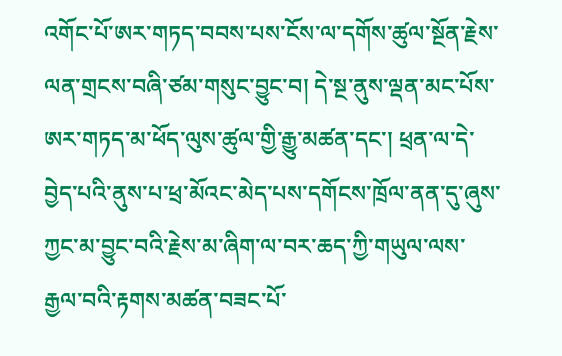འགོང་པོ་ཨར་གཏད་བབས་པས་ངོས་ལ་དགོས་ཚུལ་སྔོན་རྗེས་ལན་གྲངས་བཞི་ཙམ་གསུང་བྱུང་བ། དེ་སྔ་ནུས་ལྡན་མང་པོས་ཨར་གཏད་མ་ཕོད་ལུས་ཚུལ་གྱི་རྒྱུ་མཚན་དང་། ཕྲན་ལ་དེ་བྱེད་པའི་ནུས་པ་ཕྲ་མོའང་མེད་པས་དགོངས་ཁྲོལ་ནན་དུ་ཞུས་ཀྱང་མ་བྱུང་བའི་རྗེས་མ་ཞིག་ལ་བར་ཆད་ཀྱི་གཡུལ་ལས་རྒྱལ་བའི་རྟགས་མཚན་བཟང་པོ་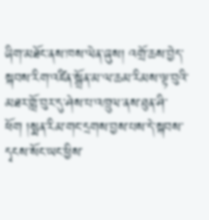ཞིག་མཐོང་ནས་ཁས་ལེན་ཞུས། འགྲོ་ཆས་བྱེད་སྐབས་རིག་འཛིན་སྒྲོན་མ་ལ་ཆམ་རིམས་ལྟ་བུའི་མཐར་གློ་བུར་དུ་ཤེས་པ་འཁྲུལ་ནས་ཐུན་ཤི་ཕོག །སྨན་རིམ་གང་དྲགས་བྱས་པས་དེ་སྐབས་དྭངས་སོང་ཡང་ཕྱིས་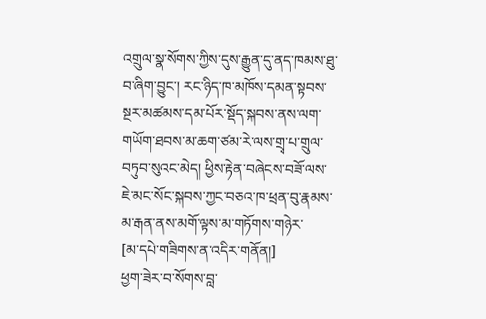འགྲུལ་སྣ་སོགས་ཀྱིས་དུས་རྒྱུན་དུ་ནད་ཁམས་ཐུ་བ་ཞིག་བྱུང་། རང་ཉིད་ཁ་མཁོས་དམན་སྟབས་སྔར་མཚམས་དམ་པོར་སྡོད་སྐབས་ནས་ལག་གཡོག་ཐབས་མ་ཆག་ཙམ་རེ་ལས་གྲྭ་པ་གྲུལ་བཏུབ་སུའང་མེད། ཕྱིས་རྟེན་བཞེངས་བཟོ་ལས་ཇེ་མང་སོང་སྐབས་ཀྱང་བཅའ་ཁ་ཕྲན་བུ་རྣམས་མ་རྒན་ནས་མགོ་ལྟས་མ་གཏོགས་གཉེར་
[མ་དཔེ་གཟིགས་ན་འདིར་གནོན།]
ཕྱག་ཟེར་བ་སོགས་བླ་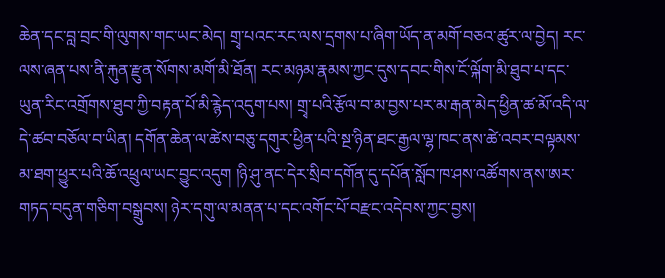ཆེན་དང་བླ་བྲང་གི་ལུགས་གང་ཡང་མེད། གྲྭ་པའང་རང་ལས་དྲགས་པ་ཞིག་ཡོད་ན་མགོ་བཅའ་ཚུར་ལ་བྱེད། རང་ལས་ཞན་པས་ནི་རྐུན་རྫུན་སོགས་མགོ་མི་ཐོན། རང་མཉམ་རྣམས་ཀྱང་དུས་དབང་གིས་ངོ་ལྐོག་མི་ཐུབ་པ་དང་ཡུན་རིང་འགྲོགས་ཐུབ་ཀྱི་བརྟན་པོ་མི་རྙེད་འདུག་པས། གྲྭ་པའི་རྩོལ་བ་མ་བྱས་པར་མ་རྒན་མེད་ཕྱིན་ཚ་མོ་འདི་ལ་དེ་ཚབ་བཅོལ་བ་ཡིན། དགོན་ཆེན་ལ་ཚེས་བཅུ་དགུར་ཕྱིན་པའི་སྔ་ཉིན་ཐང་རྒྱལ་ལྷ་ཁང་ནས་ཚེ་འབར་བལྟམས་མ་ཐག་ཕྱུར་པའི་ཆོ་འཕྲུལ་ཡང་བྱུང་འདུག །ཉི་ཤུ་ནང་དེར་སྲིབ་དགོན་དུ་དཔོན་སློབ་ཁ་ཤས་འཚོགས་ནས་ཨར་གཏད་བདུན་གཅིག་བསྒྲུབས། ཉེར་དགུ་ལ་མནན་པ་དང་འགོང་པོ་བརྫང་འདེབས་ཀྱང་བྱས།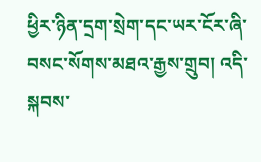ཕྱིར་ཉིན་དྲག་སྲེག་དང་ཡར་ངོར་ཞི་བསང་སོགས་མཐའ་རྒྱས་གྲུབ། འདི་སྐབས་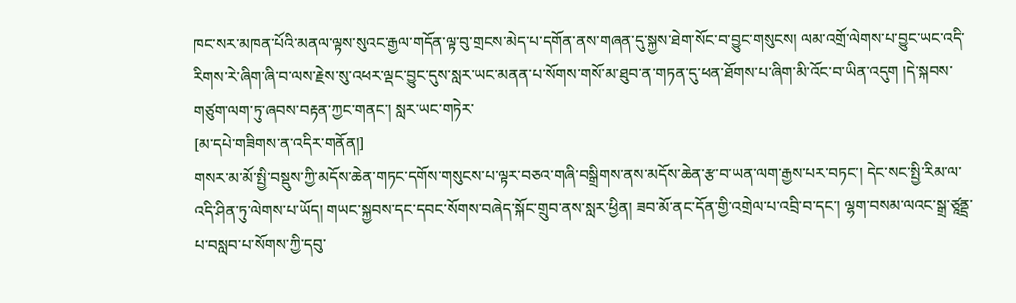ཁང་སར་མཁན་པོའི་མནལ་ལྟས་སུའང་རྒྱལ་གདོན་ལྟ་བུ་གྲངས་མེད་པ་དགོན་ནས་གཞན་དུ་སྐྱས་ཐེག་སོང་བ་བྱུང་གསུངས། ལམ་འགྲོ་ལེགས་པ་བྱུང་ཡང་འདི་རིགས་རེ་ཞིག་ཞི་བ་ལས་རྗེས་སུ་འཕར་ལྡང་བྱུང་དུས་སླར་ཡང་མནན་པ་སོགས་གསོ་མ་ཐུབ་ན་གཏན་དུ་ཕན་ཐོགས་པ་ཞིག་མི་འོང་བ་ཡིན་འདུག །དེ་སྐབས་གཙུག་ལག་ཏུ་ཞབས་བརྟན་ཀྱང་གནང་། སླར་ཡང་གཏེར་
[མ་དཔེ་གཟིགས་ན་འདིར་གནོན།]
གསར་མ་མོ་སྤྱི་བསྡུས་ཀྱི་མདོས་ཆེན་གཏང་དགོས་གསུངས་པ་ལྟར་བཅའ་གཞི་བསྒྲིགས་ནས་མདོས་ཆེན་རྩ་བ་ཡན་ལག་རྒྱས་པར་བཏང་། དེང་སང་སྤྱི་རིམ་ལ་འདི་ཤིན་ཏུ་ལེགས་པ་ཡོད། གཡང་སྐྱབས་དང་དབང་སོགས་བཞེད་སྐོང་གྲུབ་ནས་སླར་ཕྱིན། ཟབ་མོ་ནང་དོན་གྱི་འགྲེལ་པ་འབྲི་བ་དང་། ལྷག་བསམ་ལའང་སྒྲ་ཙཱནྡྲ་པ་བསླབ་པ་སོགས་ཀྱི་དབུ་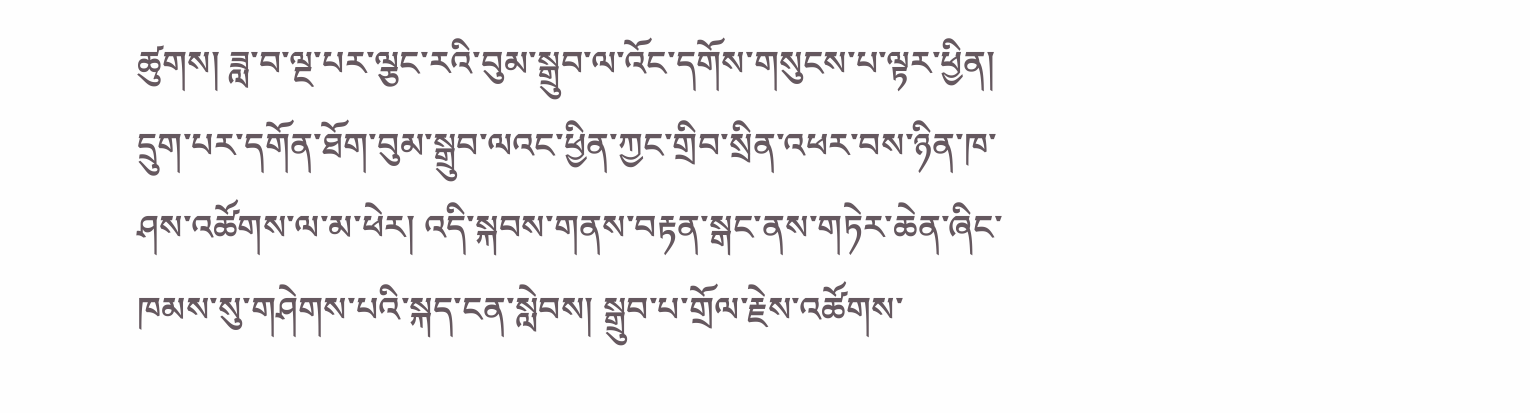ཚུགས། ཟླ་བ་ལྔ་པར་ལྕང་རའི་བུམ་སྒྲུབ་ལ་འོང་དགོས་གསུངས་པ་ལྟར་ཕྱིན། དྲུག་པར་དགོན་ཐོག་བུམ་སྒྲུབ་ལའང་ཕྱིན་ཀྱང་གྲིབ་སྲིན་འཕར་བས་ཉིན་ཁ་ཤས་འཚོགས་ལ་མ་ཕེར། འདི་སྐབས་གནས་བརྟན་སྒང་ནས་གཏེར་ཆེན་ཞིང་ཁམས་སུ་གཤེགས་པའི་སྐད་ངན་སླེབས། སྒྲུབ་པ་གྲོལ་རྗེས་འཚོགས་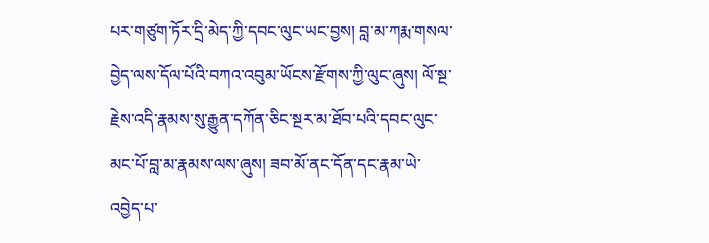པར་གཙུག་ཏོར་དྲི་མེད་ཀྱི་དབང་ལུང་ཡང་བྱས། བླ་མ་ཀརྨ་གསལ་བྱེད་ལས་དོལ་པོའི་བཀའ་འབུམ་ཡོངས་རྫོགས་ཀྱི་ལུང་ཞུས། ལོ་སྔ་རྗེས་འདི་རྣམས་སུ་རྒྱུན་དཀོན་ཅིང་སྔར་མ་ཐོབ་པའི་དབང་ལུང་མང་པོ་བླ་མ་རྣམས་ལས་ཞུས། ཟབ་མོ་ནང་དོན་དང་རྣམ་ཡེ་འབྱེད་པ་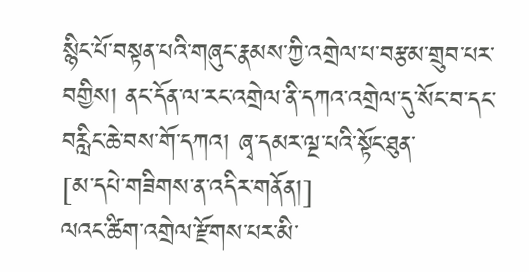སྙིང་པོ་བསྟན་པའི་གཞུང་རྣམས་ཀྱི་འགྲེལ་པ་བརྩམ་གྲུབ་པར་བགྱིས། ནང་དོན་ལ་རང་འགྲེལ་ནི་དཀའ་འགྲེལ་དུ་སོང་བ་དང་བརླིང་ཆེ་བས་གོ་དཀའ། ཞྭ་དམར་ལྔ་པའི་སྟོང་ཐུན་
[མ་དཔེ་གཟིགས་ན་འདིར་གནོན།]
ལའང་ཚིག་འགྲེལ་རྫོགས་པར་མི་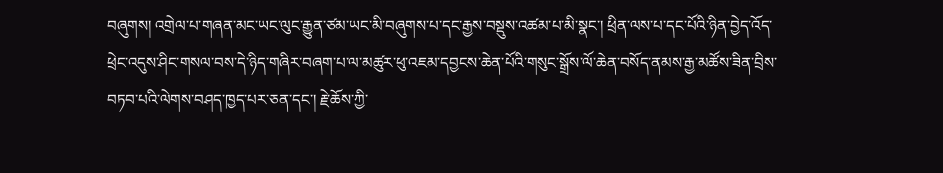བཞུགས། འགྲེལ་པ་གཞན་མང་ཡང་ལུང་རྒྱུན་ཙམ་ཡང་མི་བཞུགས་པ་དང་རྒྱས་བསྡུས་འཚམ་པ་མི་སྣང་། ཕྲིན་ལས་པ་དང་པོའི་ཉིན་བྱེད་འོད་ཕྲེང་འདུས་ཤིང་གསལ་བས་དེ་ཉིད་གཞིར་བཞག་པ་ལ་མཚུར་ཕུ་འཇམ་དབྱངས་ཆེན་པོའི་གསུང་སྒྲོས་ལོ་ཆེན་བསོད་ནམས་རྒྱ་མཚོས་ཟིན་བྲིས་བཏབ་པའི་ལེགས་བཤད་ཁྱད་པར་ཅན་དང་། རྗེ་ཆོས་ཀྱི་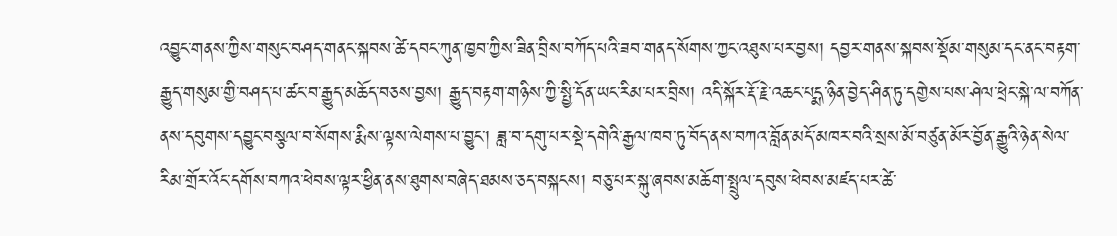འབྱུང་གནས་ཀྱིས་གསུང་བཤད་གནང་སྐབས་ཚེ་དབང་ཀུན་ཁྱབ་ཀྱིས་ཟིན་བྲིས་བཀོད་པའི་ཟབ་གནད་སོགས་ཀྱང་འཐུས་པར་བྱས། དབྱར་གནས་སྐབས་སྡོམ་གསུམ་དང་ནང་བརྟག་རྒྱུད་གསུམ་གྱི་བཤད་པ་ཚང་བ་རྒྱུད་མཆོད་བཅས་བྱས། རྒྱུད་བརྟག་གཉིས་ཀྱི་སྤྱི་དོན་ཡང་རིམ་པར་བྲིས། འདི་སྐོར་རྡོ་རྗེ་འཆང་པདྨ་ཉིན་བྱེད་ཤིན་ཏུ་དགྱེས་པས་ཤེལ་ཕྲེང་སྐེ་ལ་བཀོན་ནས་དབུགས་དབྱུང་བསྩལ་བ་སོགས་རྨིས་ལྟས་ལེགས་པ་བྱུང་། ཟླ་བ་དགུ་པར་སྡེ་དགེའི་རྒྱལ་ཁབ་ཏུ་བོད་ནས་བཀའ་བློན་མདོ་མཁར་བའི་སྲས་མོ་བཙུན་མོར་བྱོན་རྒྱུའི་ཉེན་སེལ་རིམ་གྲོར་འོང་དགོས་བཀའ་ཕེབས་ལྟར་ཕྱིན་ནས་ཐུགས་བཞེད་ཐམས་ཅད་བསྐངས། བཅུ་པར་སྐུ་ཞབས་མཆོག་སྤྲུལ་དབུས་ཕེབས་མཛད་པར་ཚེ་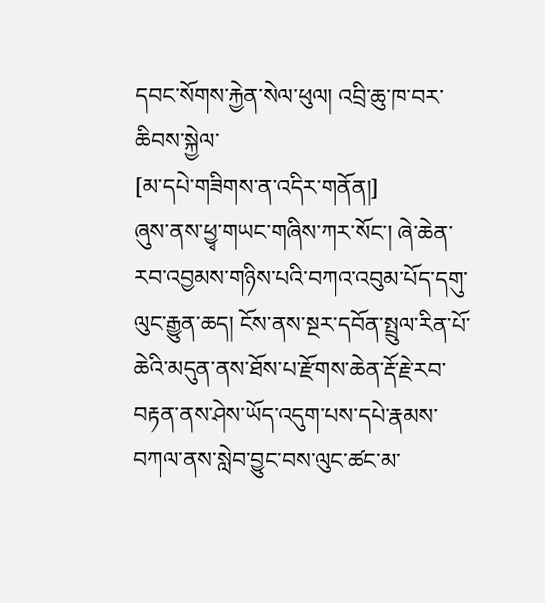དབང་སོགས་རྐྱེན་སེལ་ཕུལ། འབྲི་ཆུ་ཁ་བར་ཆིབས་སྐྱེལ་
[མ་དཔེ་གཟིགས་ན་འདིར་གནོན།]
ཞུས་ནས་ཕྱྭ་གཡང་གཞིས་ཀར་སོང་། ཞེ་ཆེན་རབ་འབྱམས་གཉིས་པའི་བཀའ་འབུམ་པོད་དགུ་ལུང་རྒྱུན་ཆད། ངོས་ནས་སྔར་དབོན་སྤྲུལ་རིན་པོ་ཆེའི་མདུན་ནས་ཐོས་པ་རྫོགས་ཆེན་རྡོ་རྗེ་རབ་བརྟན་ནས་ཤེས་ཡོད་འདུག་པས་དཔེ་རྣམས་བཀལ་ནས་སླེབ་བྱུང་བས་ལུང་ཚང་མ་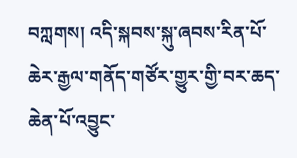བཀླགས། འདི་སྐབས་སྐུ་ཞབས་རིན་པོ་ཆེར་རྒྱལ་གནོད་གཙོར་གྱུར་གྱི་བར་ཆད་ཆེན་པོ་འབྱུང་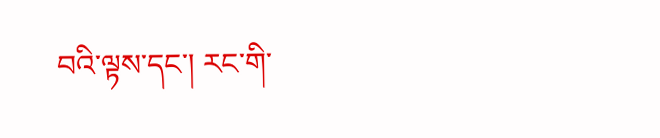བའི་ལྟས་དང་། རང་གི་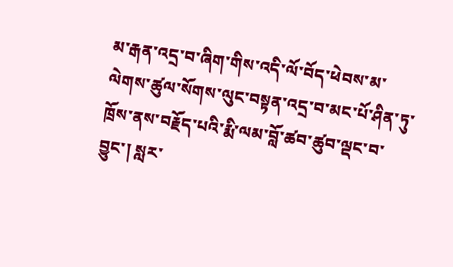མ་རྒན་འདྲ་བ་ཞིག་གིས་འདི་ལོ་བོད་ཕེབས་མ་ལེགས་ཚུལ་སོགས་ལུང་བསྟན་འདྲ་བ་མང་པོ་ཤིན་ཏུ་ཁྲོས་ནས་བརྗོད་པའི་རྨི་ལམ་བློ་ཚབ་ཚུབ་ལྡང་བ་བྱུང་། སླར་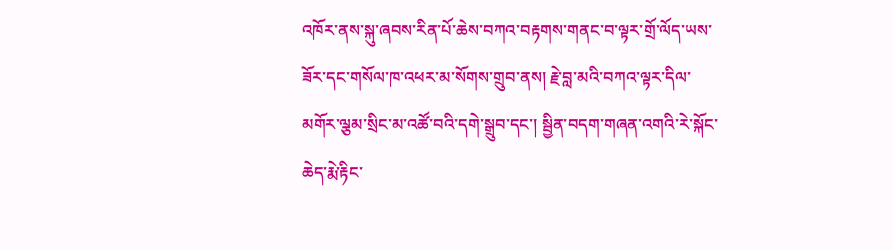འཁོར་ནས་སྐུ་ཞབས་རིན་པོ་ཆེས་བཀའ་བརྟགས་གནང་བ་ལྟར་གྲོ་ལོད་ཡས་ཟོར་དང་གསོལ་ཁ་འཕར་མ་སོགས་གྲུབ་ནས། རྗེ་བླ་མའི་བཀའ་ལྟར་དིལ་མགོར་ལྕམ་སྲིང་མ་འཚོ་བའི་དགེ་སྒྲུབ་དང་། སྦྱིན་བདག་གཞན་འགའི་རེ་སྐོང་ཆེད་རྨེ་རྟིང་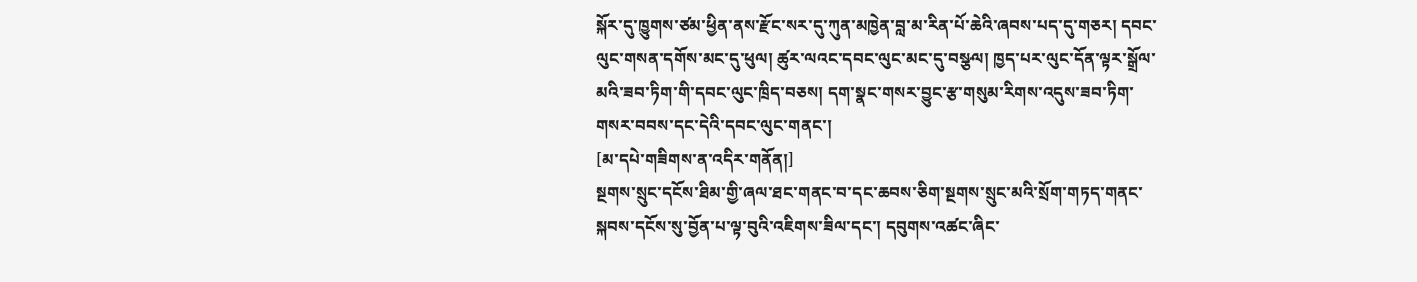སྐོར་དུ་ཁྱུགས་ཙམ་ཕྱིན་ནས་རྫོང་སར་དུ་ཀུན་མཁྱེན་བླ་མ་རིན་པོ་ཆེའི་ཞབས་པད་དུ་གཅར། དབང་ལུང་གསན་དགོས་མང་དུ་ཕུལ། ཚུར་ལའང་དབང་ལུང་མང་དུ་བསྩལ། ཁྱད་པར་ལུང་དོན་ལྟར་སྒྲོལ་མའི་ཟབ་ཏིག་གི་དབང་ལུང་ཁྲིད་བཅས། དག་སྣང་གསར་བྱུང་རྩ་གསུམ་རིགས་འདུས་ཟབ་ཏིག་གསར་བབས་དང་དེའི་དབང་ལུང་གནང་།
[མ་དཔེ་གཟིགས་ན་འདིར་གནོན།]
སྔགས་སྲུང་དངོས་ཐིམ་གྱི་ཞལ་ཐང་གནང་བ་དང་ཆབས་ཅིག་སྔགས་སྲུང་མའི་སྲོག་གཏད་གནང་སྐབས་དངོས་སུ་བྱོན་པ་ལྟ་བུའི་འཇིགས་ཟིལ་དང་། དབུགས་འཚང་ཞིང་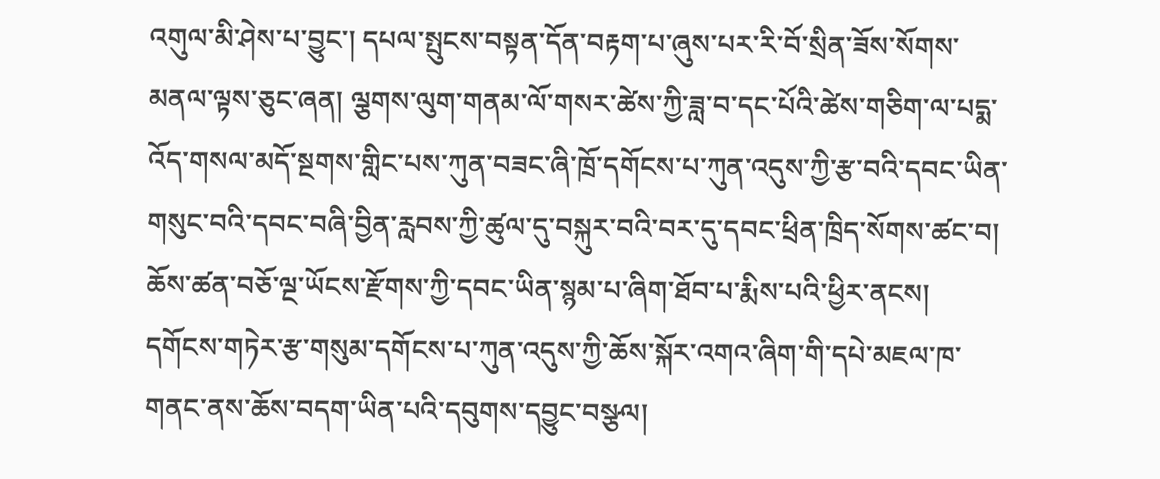འགུལ་མི་ཤེས་པ་བྱུང་། དཔལ་སྤུངས་བསྟན་དོན་བརྟག་པ་ཞུས་པར་རི་བོ་སྲིན་ཟོས་སོགས་མནལ་ལྟས་ཅུང་ཞན། ལྕགས་ལུག་གནམ་ལོ་གསར་ཚེས་ཀྱི་ཟླ་བ་དང་པོའི་ཚེས་གཅིག་ལ་པདྨ་འོད་གསལ་མདོ་སྔགས་གླིང་པས་ཀུན་བཟང་ཞི་ཁྲོ་དགོངས་པ་ཀུན་འདུས་ཀྱི་རྩ་བའི་དབང་ཡིན་གསུང་བའི་དབང་བཞི་བྱིན་རླབས་ཀྱི་ཚུལ་དུ་བསྐུར་བའི་བར་དུ་དབང་ཕྲིན་ཁྲིད་སོགས་ཚང་བ། ཆོས་ཚན་བཅོ་ལྔ་ཡོངས་རྫོགས་ཀྱི་དབང་ཡིན་སྙམ་པ་ཞིག་ཐོབ་པ་རྨིས་པའི་ཕྱིར་ནངས། དགོངས་གཏེར་རྩ་གསུམ་དགོངས་པ་ཀུན་འདུས་ཀྱི་ཆོས་སྐོར་འགའ་ཞིག་གི་དཔེ་མཇལ་ཁ་གནང་ནས་ཆོས་བདག་ཡིན་པའི་དབུགས་དབྱུང་བསྩལ།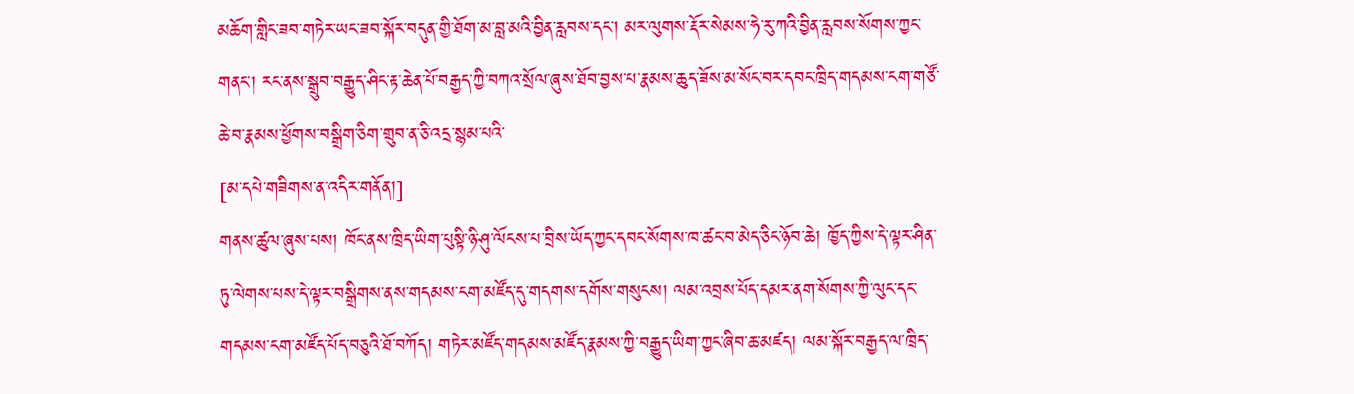མཆོག་གླིང་ཟབ་གཏེར་ཡང་ཟབ་སྐོར་བདུན་གྱི་ཐོག་མ་བླ་མའི་བྱིན་རླབས་དང་། མར་ལུགས་རྡོར་སེམས་ཧེ་རུ་ཀའི་བྱིན་རླབས་སོགས་ཀྱང་གནང་། རང་ནས་སྒྲུབ་བརྒྱུད་ཤིང་རྟ་ཆེན་པོ་བརྒྱད་ཀྱི་བཀའ་སྲོལ་ཞུས་ཐོབ་བྱས་པ་རྣམས་ཆུད་ཟོས་མ་སོང་བར་དབང་ཁྲིད་གདམས་ངག་གཙོ་ཆེ་བ་རྣམས་ཕྱོགས་བསྒྲིག་ཅིག་གྲུབ་ན་ཅི་འདྲ་སྙམ་པའི་
[མ་དཔེ་གཟིགས་ན་འདིར་གནོན།]
གནས་ཚུལ་ཞུས་པས། ཁོང་ནས་ཁྲིད་ཡིག་པུསྟི་ཉི་ཤུ་ལོངས་པ་བྲིས་ཡོད་ཀྱང་དབང་སོགས་ཁ་ཚང་བ་མེད་ཅིང་ཉོབ་ཆེ། ཁྱོད་ཀྱིས་དེ་ལྟར་ཤིན་ཏུ་ལེགས་པས་དེ་ལྟར་བསྒྲིགས་ནས་གདམས་ངག་མཛོད་དུ་གདགས་དགོས་གསུངས། ལམ་འབྲས་པོད་དམར་ནག་སོགས་ཀྱི་ལུང་དང་གདམས་ངག་མཛོད་པོད་བཅུའི་ཐོ་བཀོད། གཏེར་མཛོད་གདམས་མཛོད་རྣམས་ཀྱི་བརྒྱུད་ཡིག་ཀྱང་ཞིབ་ཆ་མཛད། ལམ་སྐོར་བརྒྱད་ལ་ཁྲིད་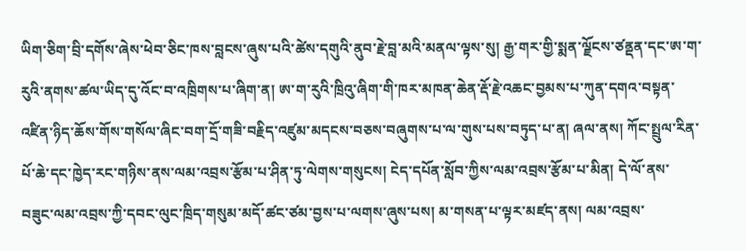ཡིག་ཅིག་བྲི་དགོས་ཞེས་ཕེབ་ཅིང་ཁས་བླངས་ཞུས་པའི་ཚེས་དགུའི་ནུབ་རྗེ་བླ་མའི་མནལ་ལྟས་སུ། རྒྱ་གར་གྱི་སྨན་ལྗོངས་ཙནྡན་དང་ཨ་ག་རུའི་ནགས་ཚལ་ཡིད་དུ་འོང་བ་འཁྲིགས་པ་ཞིག་ན། ཨ་ག་རུའི་ཁྲིའུ་ཞིག་གི་ཁར་མཁན་ཆེན་རྡོ་རྗེ་འཆང་བྱམས་པ་ཀུན་དགའ་བསྟན་འཛིན་ཉིད་ཆོས་གོས་གསོལ་ཞིང་བག་དྲོ་གཟི་བརྗིད་འཛུམ་མདངས་བཅས་བཞུགས་པ་ལ་གུས་པས་བཏུད་པ་ན། ཞལ་ནས། ཀོང་སྤྲུལ་རིན་པོ་ཆེ་དང་ཁྱེད་རང་གཉིས་ནས་ལམ་འབྲས་རྩོམ་པ་ཤིན་ཏུ་ལེགས་གསུངས། ངེད་དཔོན་སློབ་ཀྱིས་ལམ་འབྲས་རྩོམ་པ་མིན། དེ་ལོ་ནས་བཟུང་ལམ་འབྲས་ཀྱི་དབང་ལུང་ཁྲིད་གསུམ་མདོ་ཚང་ཙམ་བྱས་པ་ལགས་ཞུས་པས། མ་གསན་པ་ལྟར་མཛད་ནས། ལམ་འབྲས་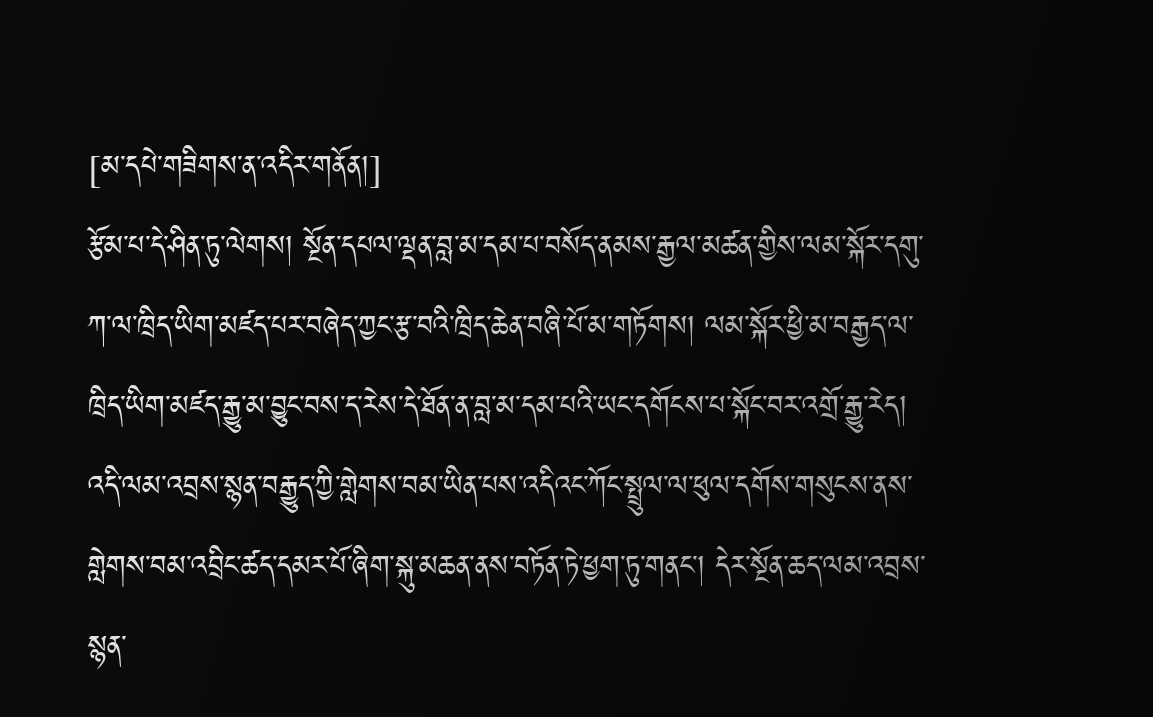[མ་དཔེ་གཟིགས་ན་འདིར་གནོན།]
རྩོམ་པ་དེ་ཤིན་ཏུ་ལེགས། སྔོན་དཔལ་ལྡན་བླ་མ་དམ་པ་བསོད་ནམས་རྒྱལ་མཚན་གྱིས་ལམ་སྐོར་དགུ་ཀ་ལ་ཁྲིད་ཡིག་མཛད་པར་བཞེད་ཀྱང་རྩ་བའི་ཁྲིད་ཆེན་བཞི་པོ་མ་གཏོགས། ལམ་སྐོར་ཕྱི་མ་བརྒྱད་ལ་ཁྲིད་ཡིག་མཛད་རྒྱུ་མ་བྱུང་བས་ད་རེས་དེ་ཐོན་ན་བླ་མ་དམ་པའི་ཡང་དགོངས་པ་སྐོང་བར་འགྲོ་རྒྱུ་རེད། འདི་ལམ་འབྲས་སྙན་བརྒྱུད་ཀྱི་གླེགས་བམ་ཡིན་པས་འདིའང་ཀོང་སྤྲུལ་ལ་ཕུལ་དགོས་གསུངས་ནས་གླེགས་བམ་འབྲིང་ཚད་དམར་པོ་ཞིག་སྐུ་མཆན་ནས་བཏོན་ཏེ་ཕྱག་ཏུ་གནང་། དེར་སྔོན་ཆད་ལམ་འབྲས་སྙན་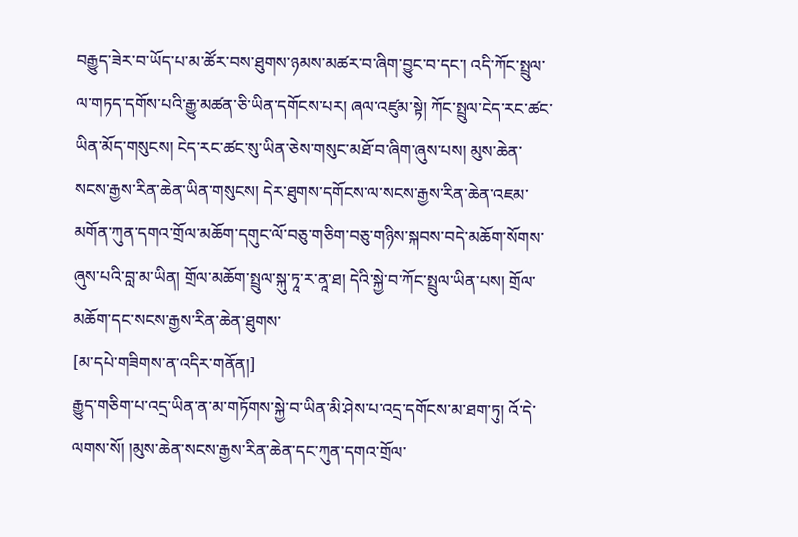བརྒྱུད་ཟེར་བ་ཡོད་པ་མ་ཚོར་བས་ཐུགས་ཉམས་མཚར་བ་ཞིག་བྱུང་བ་དང་། འདི་ཀོང་སྤྲུལ་ལ་གཏད་དགོས་པའི་རྒྱུ་མཚན་ཅི་ཡིན་དགོངས་པར། ཞལ་འཛུམ་སྟེ། ཀོང་སྤྲུལ་ངེད་རང་ཚང་ཡིན་མོད་གསུངས། ངེད་རང་ཚང་སུ་ཡིན་ཅེས་གསུང་མཐོ་བ་ཞིག་ཞུས་པས། མུས་ཆེན་སངས་རྒྱས་རིན་ཆེན་ཡིན་གསུངས། དེར་ཐུགས་དགོངས་ལ་སངས་རྒྱས་རིན་ཆེན་འཇམ་མགོན་ཀུན་དགའ་གྲོལ་མཆོག་དགུང་ལོ་བཅུ་གཅིག་བཅུ་གཉིས་སྐབས་བདེ་མཆོག་སོགས་ཞུས་པའི་བླ་མ་ཡིན། གྲོལ་མཆོག་སྤྲུལ་སྐུ་ཏཱ་ར་ནཱ་ཐ། དེའི་སྐྱེ་བ་ཀོང་སྤྲུལ་ཡིན་པས། གྲོལ་མཆོག་དང་སངས་རྒྱས་རིན་ཆེན་ཐུགས་
[མ་དཔེ་གཟིགས་ན་འདིར་གནོན།]
རྒྱུད་གཅིག་པ་འདྲ་ཡིན་ན་མ་གཏོགས་སྐྱེ་བ་ཡིན་མི་ཤེས་པ་འདྲ་དགོངས་མ་ཐག་ཏུ། འོ་དེ་ལགས་སོ། །མུས་ཆེན་སངས་རྒྱས་རིན་ཆེན་དང་ཀུན་དགའ་གྲོལ་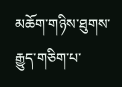མཆོག་གཉིས་ཐུགས་རྒྱུད་གཅིག་པ་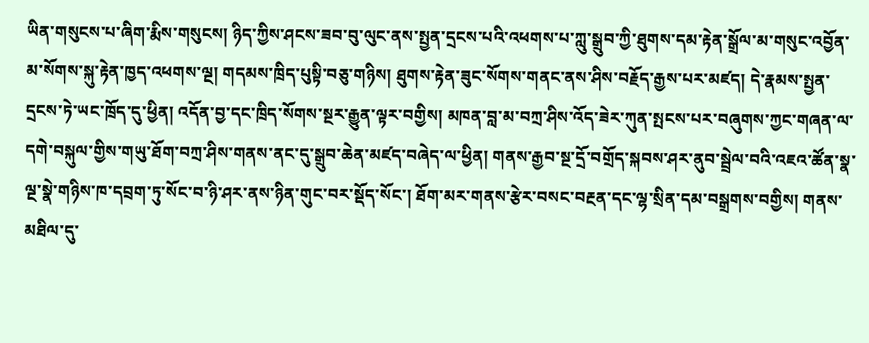ཡིན་གསུངས་པ་ཞིག་རྨིས་གསུངས། ཉིད་ཀྱིས་ཤངས་ཟབ་བུ་ལུང་ནས་སྤྱན་དྲངས་པའི་འཕགས་པ་ཀླུ་སྒྲུབ་ཀྱི་ཐུགས་དམ་རྟེན་སྒྲོལ་མ་གསུང་འབྱོན་མ་སོགས་སྐུ་རྟེན་ཁྱད་འཕགས་ལྔ། གདམས་ཁྲིད་པུསྟི་བཅུ་གཉིས། ཐུགས་རྟེན་ཟུང་སོགས་གནང་ནས་ཤིས་བརྗོད་རྒྱས་པར་མཛད། དེ་རྣམས་སྤྱན་དྲངས་ཏེ་ཡང་ཁྲོད་དུ་ཕྱིན། འདོན་བྱ་དང་ཁྲིད་སོགས་སྔར་རྒྱུན་ལྟར་བགྱིས། མཁན་བླ་མ་བཀྲ་ཤིས་འོད་ཟེར་ཀུན་སྤངས་པར་བཞུགས་ཀྱང་གཞན་ལ་དགེ་བསྐུལ་གྱིས་གཡུ་ཐོག་བཀྲ་ཤིས་གནས་ནང་དུ་སྒྲུབ་ཆེན་མཛད་བཞེད་ལ་ཕྱིན། གནས་རྒྱབ་སྔ་དྲོ་བགྲོད་སྐབས་ཤར་ནུབ་སྦྲེལ་བའི་འཇའ་ཚོན་སྣ་ལྔ་སྣེ་གཉིས་ཁ་དབྲག་ཏུ་སོང་བ་ཉི་ཤར་ནས་ཉིན་གུང་བར་སྡོད་སོང་། ཐོག་མར་གནས་རྩེར་བསང་བརྔན་དང་ལྷ་སྲིན་དམ་བསྒྲགས་བགྱིས། གནས་མཐིལ་དུ་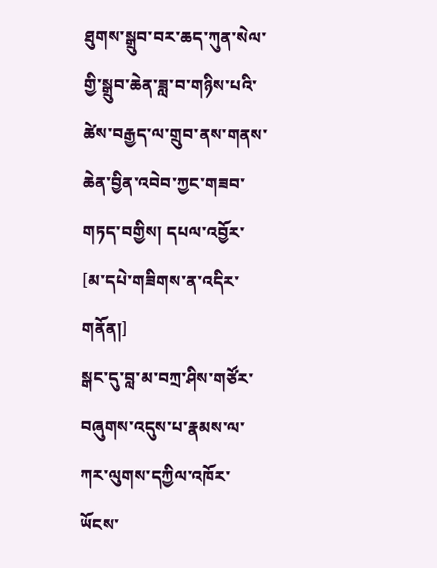ཐུགས་སྒྲུབ་བར་ཆད་ཀུན་སེལ་གྱི་སྒྲུབ་ཆེན་ཟླ་བ་གཉིས་པའི་ཚེས་བརྒྱད་ལ་གྲུབ་ནས་གནས་ཆེན་བྱིན་འབེབ་ཀྱང་གཟབ་གཏད་བགྱིས། དཔལ་འབྱོར་
[མ་དཔེ་གཟིགས་ན་འདིར་གནོན།]
སྒང་དུ་བླ་མ་བཀྲ་ཤིས་གཙོར་བཞུགས་འདུས་པ་རྣམས་ལ་ཀར་ལུགས་དཀྱིལ་འཁོར་ཡོངས་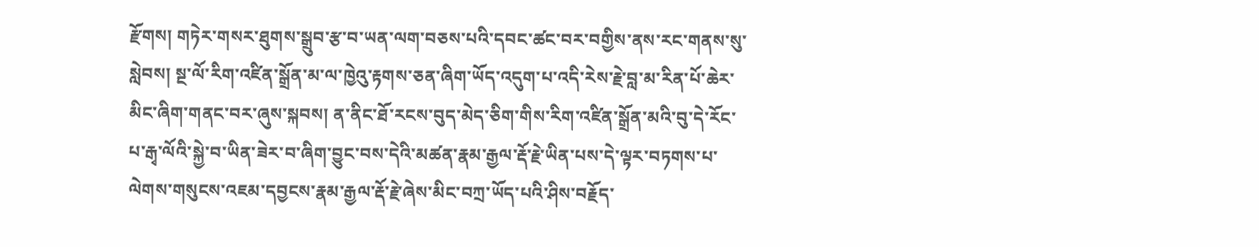རྫོགས། གཏེར་གསར་ཐུགས་སྒྲུབ་རྩ་བ་ཡན་ལག་བཅས་པའི་དབང་ཚང་བར་བགྱིས་ནས་རང་གནས་སུ་སླེབས། སྔ་ལོ་རིག་འཛིན་སྒྲོན་མ་ལ་ཁྱེའུ་རྟགས་ཅན་ཞིག་ཡོད་འདུག་པ་འདི་རེས་རྗེ་བླ་མ་རིན་པོ་ཆེར་མིང་ཞིག་གནང་བར་ཞུས་སྐབས། ན་ནིང་ཐོ་རངས་བུད་མེད་ཅིག་གིས་རིག་འཛིན་སྒྲོན་མའི་བུ་དེ་རོང་པ་རྒྭ་ལོའི་སྐྱེ་བ་ཡིན་ཟེར་བ་ཞིག་བྱུང་བས་དེའི་མཚན་རྣམ་རྒྱལ་རྡོ་རྗེ་ཡིན་པས་དེ་ལྟར་བཏགས་པ་ལེགས་གསུངས་འཇམ་དབྱངས་རྣམ་རྒྱལ་རྡོ་རྗེ་ཞེས་མིང་བཀྲ་ཡོད་པའི་ཤིས་བརྗོད་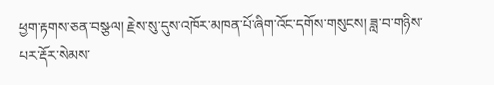ཕྱག་རྟགས་ཅན་བསྩལ། རྗེས་སུ་དུས་འཁོར་མཁན་པོ་ཞིག་འོང་དགོས་གསུངས། ཟླ་བ་གཉིས་པར་རྡོར་སེམས་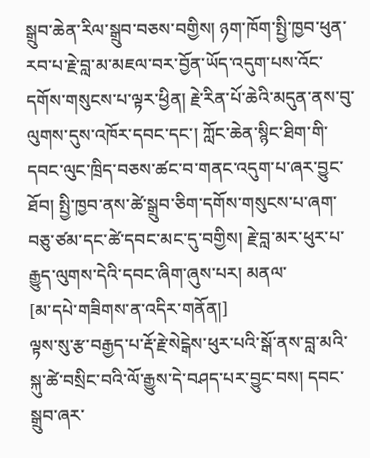སྒྲུབ་ཆེན་རིལ་སྒྲུབ་བཅས་བགྱིས། ཉག་ཁོག་སྤྱི་ཁྱབ་ཕུན་རབ་པ་རྗེ་བླ་མ་མཇལ་བར་བྱོན་ཡོད་འདུག་པས་འོང་དགོས་གསུངས་པ་ལྟར་ཕྱིན། རྗེ་རིན་པོ་ཆེའི་མདུན་ནས་བུ་ལུགས་དུས་འཁོར་དབང་དང་། ཀློང་ཆེན་སྙིང་ཐིག་གི་དབང་ལུང་ཁྲིད་བཅས་ཚང་བ་གནང་འདུག་པ་ཞར་བྱུང་ཐོབ། སྤྱི་ཁྱབ་ནས་ཚེ་སྒྲུབ་ཅིག་དགོས་གསུངས་པ་ཞག་བཅུ་ཙམ་དང་ཚེ་དབང་མང་དུ་བགྱིས། རྗེ་བླ་མར་ཕུར་པ་རྒྱུད་ལུགས་དེའི་དབང་ཞིག་ཞུས་པར། མནལ་
[མ་དཔེ་གཟིགས་ན་འདིར་གནོན།]
ལྟས་སུ་རྩ་བརྒྱད་པ་རྡོ་རྗེ་སེངྒེས་ཕུར་པའི་སྒོ་ནས་བླ་མའི་སྐུ་ཚེ་བསྲིང་བའི་ལོ་རྒྱུས་དེ་བཤད་པར་བྱུང་བས། དབང་སྒྲུབ་ཞར་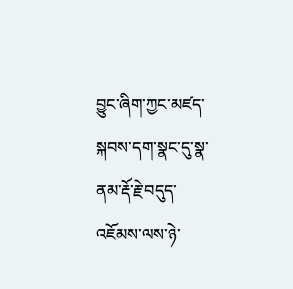བྱུང་ཞིག་ཀྱང་མཛད་སྐབས་དག་སྣང་དུ་སྣ་ནམ་རྡོ་རྗེ་བདུད་འཇོམས་ལས་ཉེ་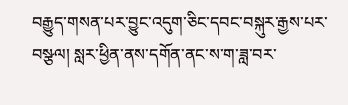བརྒྱུད་གསན་པར་བྱུང་འདུག་ཅིང་དབང་བསྐུར་རྒྱས་པར་བསྩལ། སླར་ཕྱིན་ནས་དགོན་ནང་ས་ག་ཟླ་བར་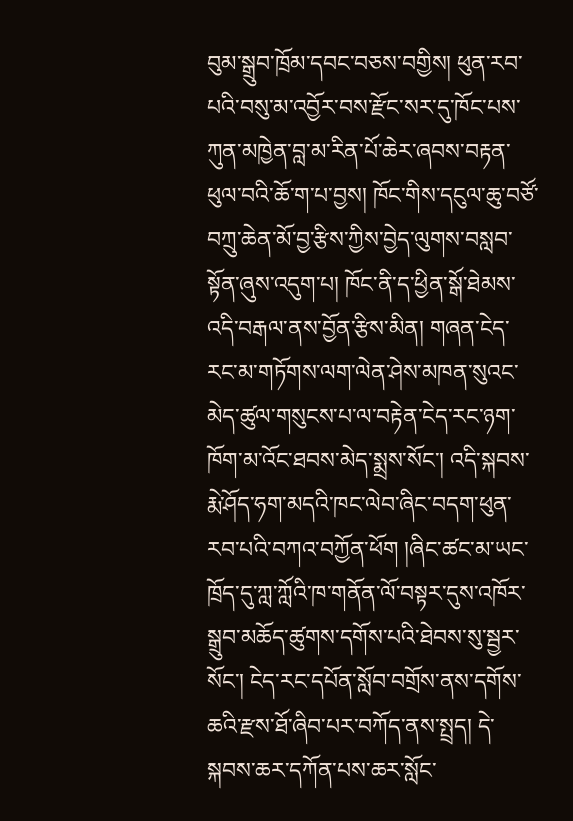བུམ་སྒྲུབ་ཁྲོམ་དབང་བཅས་བགྱིས། ཕུན་རབ་པའི་བསུ་མ་འབྱོར་བས་རྫོང་སར་དུ་ཁོང་པས་ཀུན་མཁྱེན་བླ་མ་རིན་པོ་ཆེར་ཞབས་བརྟན་ཕུལ་བའི་ཆོ་ག་པ་བྱས། ཁོང་གིས་དངུལ་ཆུ་བཙོ་བཀྲུ་ཆེན་མོ་བྱ་རྩིས་ཀྱིས་བྱེད་ལུགས་བསླབ་སྟོན་ཞུས་འདུག་པ། ཁོང་ནི་ད་ཕྱིན་སྒོ་ཐེམས་འདི་བརྒལ་ནས་བྱོན་རྩིས་མིན། གཞན་ངེད་རང་མ་གཏོགས་ལག་ལེན་ཤེས་མཁན་སུའང་མེད་ཚུལ་གསུངས་པ་ལ་བརྟེན་ངེད་རང་ཉག་ཁོག་མ་འོང་ཐབས་མེད་སྨྲས་སོང་། འདི་སྐབས་རྨེ་ཤོད་ཧག་མདའི་ཁང་ལེབ་ཞིང་བདག་ཕུན་རབ་པའི་བཀའ་བཀྱོན་ཕོག །ཞིང་ཚང་མ་ཡང་ཁྲོད་དུ་ཀླ་ཀློའི་ཁ་གནོན་ལོ་བསྟར་དུས་འཁོར་སྒྲུབ་མཆོད་ཚུགས་དགོས་པའི་ཐེབས་སུ་སྦྱར་སོང་། ངེད་རང་དཔོན་སློབ་བགྲོས་ནས་དགོས་ཆའི་རྫས་ཐོ་ཞིབ་པར་བཀོད་ནས་སྤྲད། དེ་སྐབས་ཆར་དཀོན་པས་ཆར་སློང་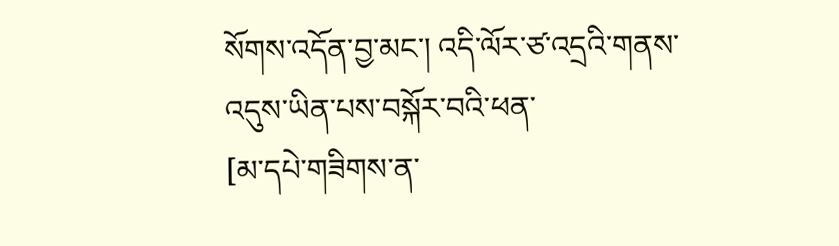སོགས་འདོན་བྱ་མང་། འདི་ལོར་ཙ་འདྲའི་གནས་འདུས་ཡིན་པས་བསྐོར་བའི་ཕན་
[མ་དཔེ་གཟིགས་ན་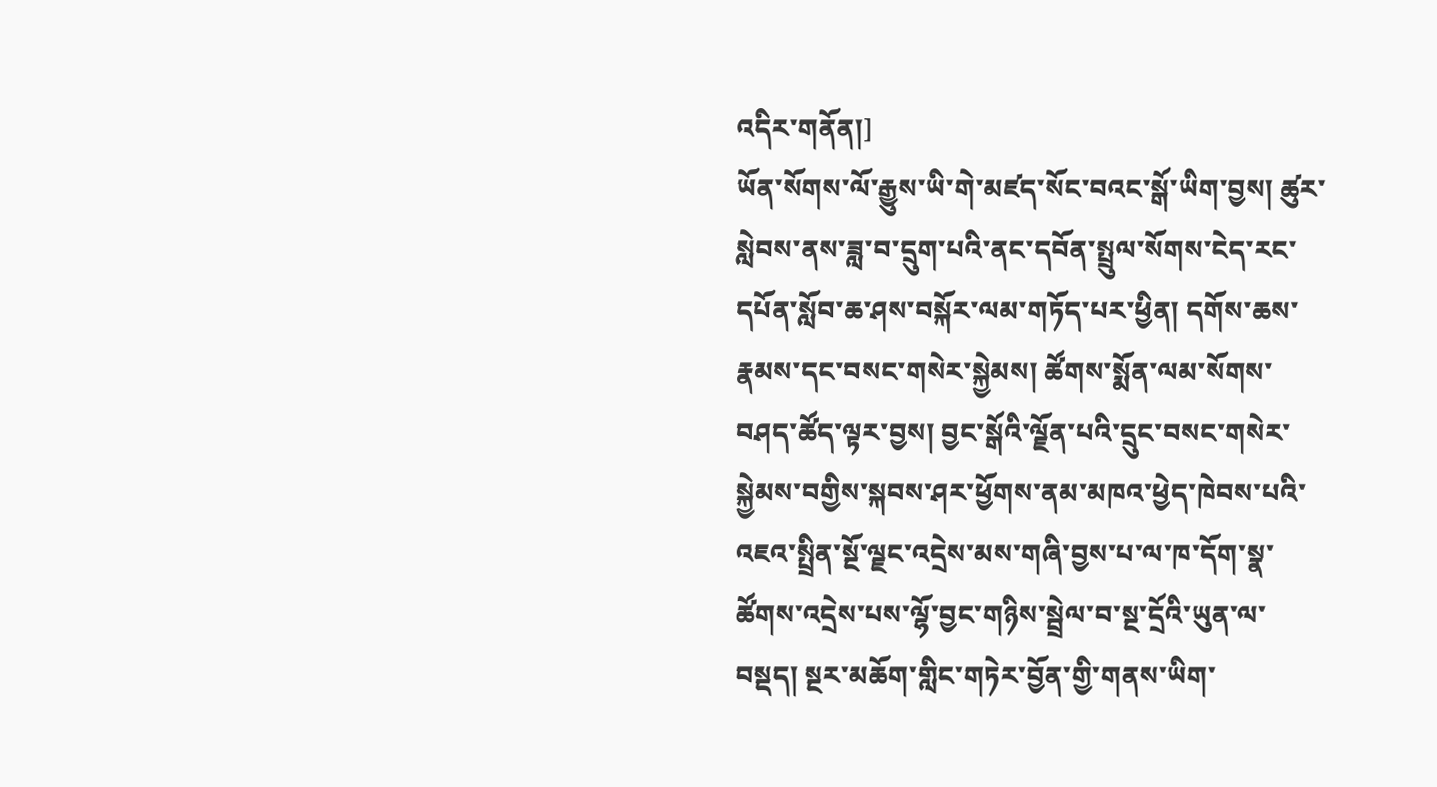འདིར་གནོན།]
ཡོན་སོགས་ལོ་རྒྱུས་ཡི་གེ་མཛད་སོང་བའང་སྒོ་ཡིག་བྱས། ཚུར་སླེབས་ནས་ཟླ་བ་དྲུག་པའི་ནང་དབོན་སྤྲུལ་སོགས་ངེད་རང་དཔོན་སློབ་ཆ་ཤས་བསྐོར་ལམ་གཏོད་པར་ཕྱིན། དགོས་ཆས་རྣམས་དང་བསང་གསེར་སྐྱེམས། ཚོགས་སྨོན་ལམ་སོགས་བཤད་ཚོད་ལྟར་བྱས། བྱང་སྒོའི་ལྗོན་པའི་དྲུང་བསང་གསེར་སྐྱེམས་བགྱིས་སྐབས་ཤར་ཕྱོགས་ནམ་མཁའ་ཕྱེད་ཁེབས་པའི་འཇའ་སྤྲིན་སྔོ་ལྗང་འདྲེས་མས་གཞི་བྱས་པ་ལ་ཁ་དོག་སྣ་ཚོགས་འདྲེས་པས་ལྷོ་བྱང་གཉིས་སྦྲེལ་བ་སྔ་དྲོའི་ཡུན་ལ་བསྡད། སྔར་མཆོག་གླིང་གཏེར་བྱོན་གྱི་གནས་ཡིག་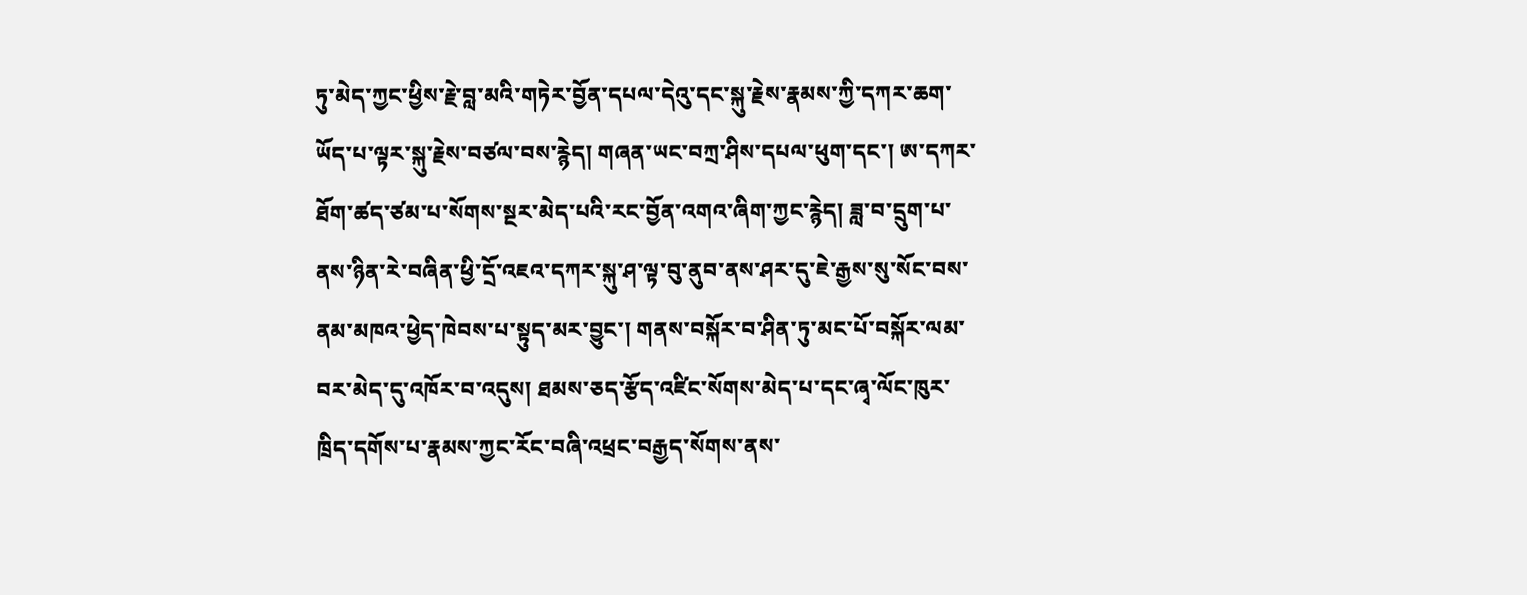ཏུ་མེད་ཀྱང་ཕྱིས་རྗེ་བླ་མའི་གཏེར་བྱོན་དཔལ་དེའུ་དང་སྐུ་རྗེས་རྣམས་ཀྱི་དཀར་ཆག་ཡོད་པ་ལྟར་སྐུ་རྗེས་བཙལ་བས་རྙེད། གཞན་ཡང་བཀྲ་ཤིས་དཔལ་ཕུག་དང་། ཨ་དཀར་ཐོག་ཚད་ཙམ་པ་སོགས་སྔར་མེད་པའི་རང་བྱོན་འགའ་ཞིག་ཀྱང་རྙེད། ཟླ་བ་དྲུག་པ་ནས་ཉིན་རེ་བཞིན་ཕྱི་དྲོ་འཇའ་དཀར་སྐུ་ཤ་ལྟ་བུ་ནུབ་ནས་ཤར་དུ་ཇེ་རྒྱས་སུ་སོང་བས་ནམ་མཁའ་ཕྱེད་ཁེབས་པ་སྟུད་མར་བྱུང་། གནས་བསྐོར་བ་ཤིན་ཏུ་མང་པོ་བསྐོར་ལམ་བར་མེད་དུ་འཁོར་བ་འདུས། ཐམས་ཅད་རྩོད་འཛིང་སོགས་མེད་པ་དང་ཞྭ་ལོང་ཁུར་ཁྲིད་དགོས་པ་རྣམས་ཀྱང་རོང་བཞི་འཕྲང་བརྒྱད་སོགས་ནས་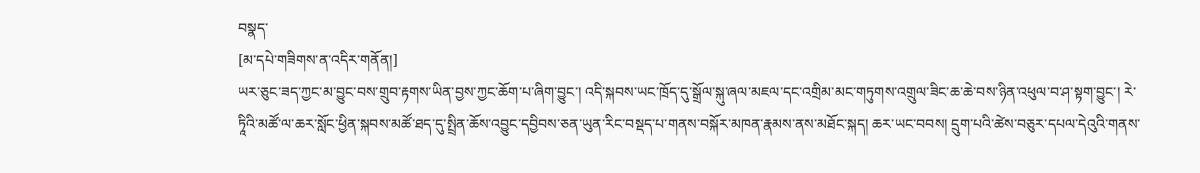བསྣད་
[མ་དཔེ་གཟིགས་ན་འདིར་གནོན།]
ཡར་ཅུང་ཟད་ཀྱང་མ་བྱུང་བས་གྲུབ་རྟགས་ཡིན་བྱས་ཀྱང་ཆོག་པ་ཞིག་བྱུང་། འདི་སྐབས་ཡང་ཁྲོད་དུ་སྒྲོལ་སྐུ་ཞལ་མཇལ་དང་འགྲིམ་མང་གཏུགས་འགྲུལ་ཟིང་ཆ་ཆེ་བས་ཉིན་འཕུལ་བ་ཤ་སྟག་བྱུང་། རེ་ཏཱིའི་མཚོ་ལ་ཆར་སློང་ཕྱིན་སྐབས་མཚོ་ཐད་དུ་སྤྲིན་ཆོས་འབྱུང་དབྱིབས་ཅན་ཡུན་རིང་བསྡད་པ་གནས་བསྐོར་མཁན་རྣམས་ནས་མཐོང་སྐད། ཆར་ཡང་བབས། དྲུག་པའི་ཚེས་བཅུར་དཔལ་དེའུའི་གནས་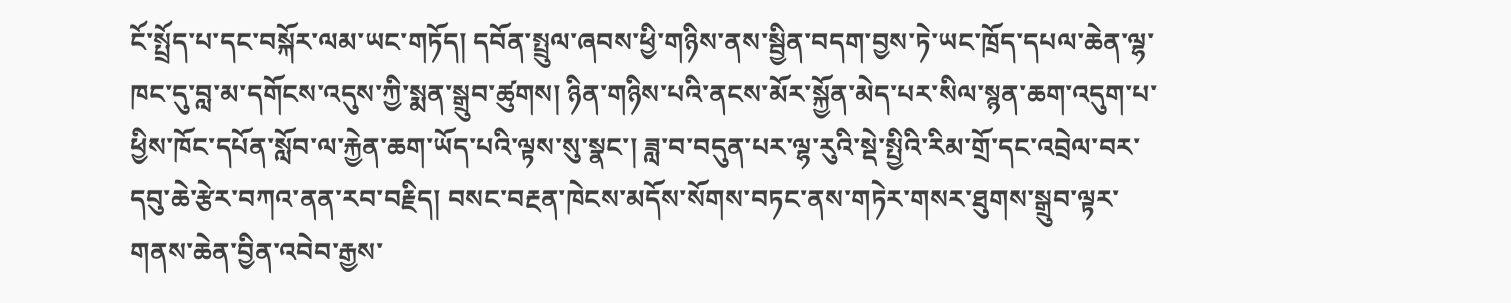ངོ་སྤྲོད་པ་དང་བསྐོར་ལམ་ཡང་གཏོད། དབོན་སྤྲུལ་ཞབས་ཕྱི་གཉིས་ནས་སྦྱིན་བདག་བྱས་ཏེ་ཡང་ཁྲོད་དཔལ་ཆེན་ལྷ་ཁང་དུ་བླ་མ་དགོངས་འདུས་ཀྱི་སྨན་སྒྲུབ་ཚུགས། ཉིན་གཉིས་པའི་ནངས་མོར་སྐྱོན་མེད་པར་སིལ་སྙན་ཆག་འདུག་པ་ཕྱིས་ཁོང་དཔོན་སློབ་ལ་རྐྱེན་ཆག་ཡོད་པའི་ལྟས་སུ་སྣང་། ཟླ་བ་བདུན་པར་ལྷ་རུའི་སྡེ་སྤྱིའི་རིམ་གྲོ་དང་འབྲེལ་བར་དབུ་ཆེ་རྩེར་བཀའ་ནན་རབ་བརྗིད། བསང་བརྔན་ཁེངས་མདོས་སོགས་བཏང་ནས་གཏེར་གསར་ཐུགས་སྒྲུབ་ལྟར་གནས་ཆེན་བྱིན་འབེབ་རྒྱས་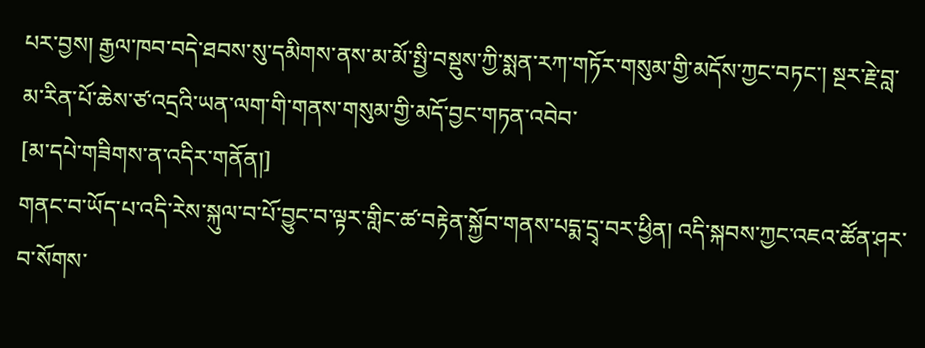པར་བྱས། རྒྱལ་ཁབ་བདེ་ཐབས་སུ་དམིགས་ནས་མ་མོ་སྤྱི་བསྡུས་ཀྱི་སྨན་རཀ་གཏོར་གསུམ་གྱི་མདོས་ཀྱང་བཏང་། སྔར་རྗེ་བླ་མ་རིན་པོ་ཆེས་ཙ་འདྲའི་ཡན་ལག་གི་གནས་གསུམ་གྱི་མདོ་བྱང་གཏན་འབེབ་
[མ་དཔེ་གཟིགས་ན་འདིར་གནོན།]
གནང་བ་ཡོད་པ་འདི་རེས་སྐུལ་བ་པོ་བྱུང་བ་ལྟར་གླིང་ཚ་བརྟེན་སྐྱོབ་གནས་པདྨ་དྲྭ་བར་ཕྱིན། འདི་སྐབས་ཀྱང་འཇའ་ཚོན་ཤར་བ་སོགས་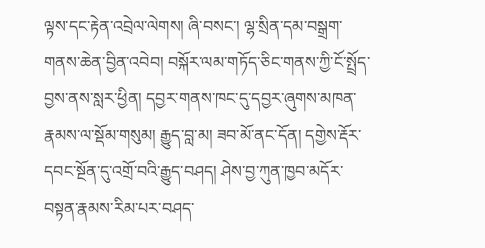ལྟས་དང་རྟེན་འབྲེལ་ལེགས། ཞི་བསང་། ལྷ་སྲིན་དམ་བསྒྲག་གནས་ཆེན་བྱིན་འབེབ། བསྐོར་ལམ་གཏོད་ཅིང་གནས་ཀྱི་ངོ་སྤྲོད་བྱས་ནས་སླར་ཕྱིན། དབྱར་གནས་ཁང་དུ་དབྱར་ཞུགས་མཁན་རྣམས་ལ་སྡོམ་གསུམ། རྒྱུད་བླ་མ། ཟབ་མོ་ནང་དོན། དགྱེས་རྡོར་དབང་སྔོན་དུ་འགྲོ་བའི་རྒྱུད་བཤད། ཤེས་བྱ་ཀུན་ཁྱབ་མདོར་བསྟན་རྣམས་རིམ་པར་བཤད་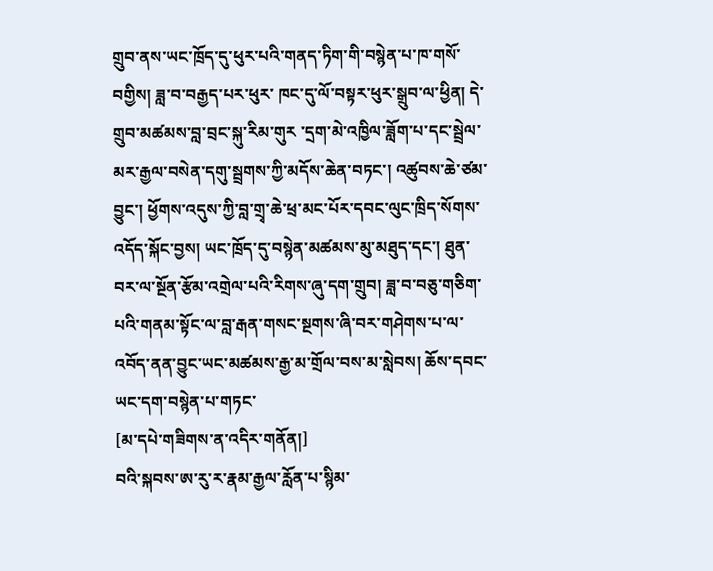གྲུབ་ནས་ཡང་ཁྲོད་དུ་ཕུར་པའི་གནད་ཏིག་གི་བསྙེན་པ་ཁ་གསོ་བགྱིས། ཟླ་བ་བརྒྱད་པར་ཕུར་ ཁང་དུ་ལོ་བསྟར་ཕུར་སྒྲུབ་ལ་ཕྱིན། དེ་གྲུབ་མཚམས་བླ་བྲང་སྐུ་རིམ་གུར ་དྲག་མེ་འཁྱིལ་ཟློག་པ་དང་སྦྲེལ་མར་རྒྱལ་བསེན་དགུ་སྦྲགས་ཀྱི་མདོས་ཆེན་བཏང་། འཚུབས་ཆེ་ཙམ་བྱུང་། ཕྱོགས་འདུས་ཀྱི་བླ་གྲྭ་ཆེ་ཕྲ་མང་པོར་དབང་ལུང་ཁྲིད་སོགས་འདོད་སྐོང་བྱས། ཡང་ཁྲོད་དུ་བསྙེན་མཚམས་མུ་མཐུད་དང་། ཐུན་བར་ལ་སྔོན་རྩོམ་འགྲེལ་པའི་རིགས་ཞུ་དག་གྲུབ། ཟླ་བ་བཅུ་གཅིག་པའི་གནམ་སྟོང་ལ་བླ་རྒན་གསང་སྔགས་ཞི་བར་གཤེགས་པ་ལ་འབོད་ནན་བྱུང་ཡང་མཚམས་རྒྱ་མ་གྲོལ་བས་མ་སླེབས། ཆོས་དབང་ཡང་དག་བསྙེན་པ་གཏང་
[མ་དཔེ་གཟིགས་ན་འདིར་གནོན།]
བའི་སྐབས་ཨ་རུ་ར་རྣམ་རྒྱལ་རློན་པ་སྙིམ་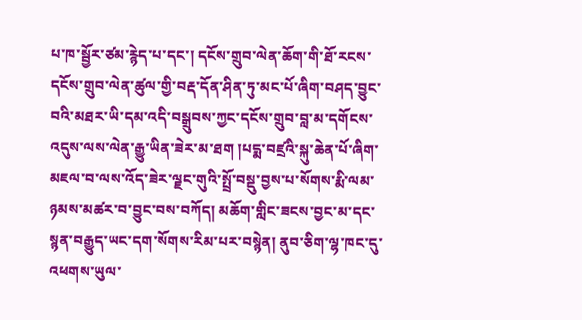པ་ཁ་སྦྱོར་ཙམ་རྙེད་པ་དང་། དངོས་གྲུབ་ལེན་ཆོག་གི་ཐོ་རངས་དངོས་གྲུབ་ལེན་ཚུལ་གྱི་བརྡ་དོན་ཤིན་ཏུ་མང་པོ་ཞིག་བཤད་བྱུང་བའི་མཐར་ཡི་དམ་འདི་བསྒྲུབས་ཀྱང་དངོས་གྲུབ་བླ་མ་དགོངས་འདུས་ལས་ལེན་རྒྱུ་ཡིན་ཟེར་མ་ཐག །པདྨ་བཛྲའི་སྐུ་ཆེན་པོ་ཞིག་མཇལ་བ་ལས་འོད་ཟེར་ལྗང་གུའི་སྤྲོ་བསྡུ་བྱས་པ་སོགས་རྨི་ལམ་ཉམས་མཚར་བ་བྱུང་བས་བཀོད། མཆོག་གླིང་ཟངས་བྱང་མ་དང་སྙན་བརྒྱུད་ཡང་དག་སོགས་རིམ་པར་བསྙེན། ནུབ་ཅིག་ལྷ་ཁང་དུ་འཕགས་ཡུལ་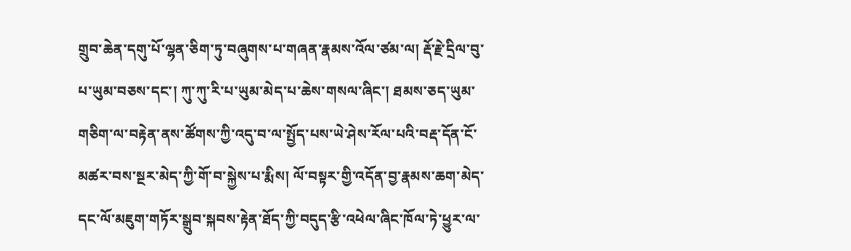གྲུབ་ཆེན་དགུ་པོ་ལྷན་ཅིག་ཏུ་བཞུགས་པ་གཞན་རྣམས་འོལ་ཙམ་ལ། རྡོ་རྗེ་དྲིལ་བུ་པ་ཡུམ་བཅས་དང་། ཀུ་ཀུ་རི་པ་ཡུམ་མེད་པ་ཆེས་གསལ་ཞིང་། ཐམས་ཅད་ཡུམ་གཅིག་ལ་བརྟེན་ནས་ཚོགས་ཀྱི་འདུ་བ་ལ་སྤྱོད་པས་ཡེ་ཤེས་རོལ་པའི་བརྡ་དོན་ངོ་མཚར་བས་སྔར་མེད་ཀྱི་གོ་བ་སྐྱེས་པ་རྨིས། ལོ་བསྟར་གྱི་འདོན་བྱ་རྣམས་ཆག་མེད་དང་ལོ་མཇུག་གཏོར་སྒྲུབ་སྐབས་རྟེན་ཐོད་ཀྱི་བདུད་རྩི་འཕེལ་ཞིང་ཁོལ་ཏེ་ཕྱུར་ལ་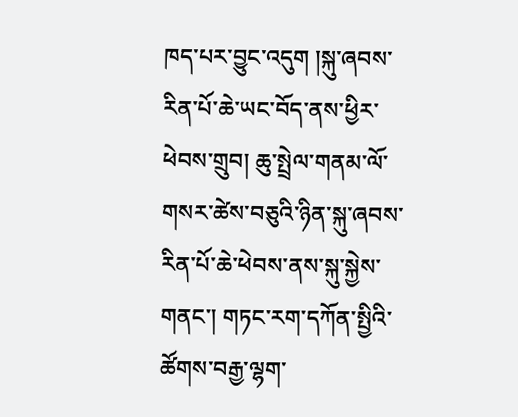ཁད་པར་བྱུང་འདུག །སྐུ་ཞབས་རིན་པོ་ཆེ་ཡང་བོད་ནས་ཕྱིར་ཕེབས་གྲུབ། ཆུ་སྤྲེལ་གནམ་ལོ་གསར་ཚེས་བཅུའི་ཉིན་སྐུ་ཞབས་རིན་པོ་ཆེ་ཕེབས་ནས་སྐུ་སྐྱེས་གནང་། གཏང་རག་དཀོན་སྤྱིའི་ཚོགས་བརྒྱ་ལྷག་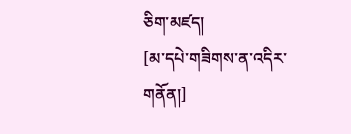ཅིག་མཛད།
[མ་དཔེ་གཟིགས་ན་འདིར་གནོན།]